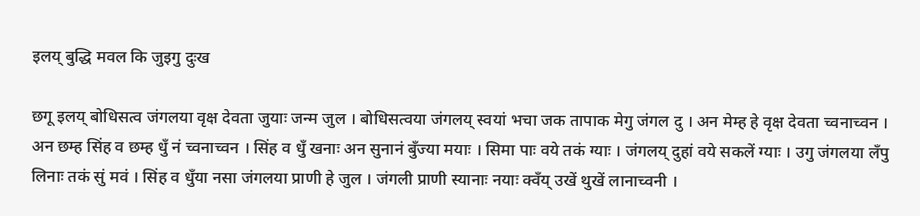इलय् बुद्धि मवल कि जुइगु दुःख

छगू इलय् बोधिसत्व जंगलया वृक्ष देवता जुयाः जन्म जुल । बोधिसत्वया जंगलय् स्वयां भचा जक तापाक मेगु जंगल दु । अन मेम्ह हे वृक्ष देवता च्वनाच्वन । अन छम्ह सिंह व छम्ह धुँ नं च्वनाच्वन । सिंह व धुँ खनाः अन सुनानं बुँज्या मयाः । सिमा पाः वये तकं ग्याः । जंगलय् दुहां वये सकलें ग्याः । उगु जंगलया लँपु लिनाः तकं सुं मवं । सिंह व धुँया नसा जंगलया प्राणी हे जुल । जंगली प्राणी स्यानाः नयाः क्वँय् उखें थुखें लानाच्वनी ।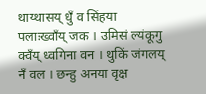थाय्थासय् धुँ व सिंहया पलाःख्वाँय् जक । उमिसं ल्यंकूगु क्वँय् ध्वगिना वन । थुकिं जंगलय् नँ वल । छन्हु अनया वृक्ष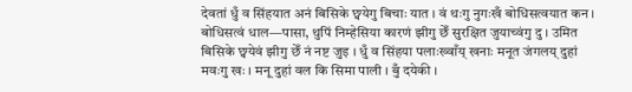देवतां धुँ व सिंहयात अनं बिसिके छ्वयेगु बिचाः यात । वं थःगु नुगःखँ बोधिसत्वयात कन । बोधिसत्वं धाल—पासा, थुपिं निम्हेसिया कारणं झीगु छेँ सुरक्षित जुयाच्वंगु दु । उमित बिसिके छ्वयेवं झीगु छेँ नं नष्ट जुइ । धुँ व सिंहया पलाःख्वाँय् खनाः मनूत जंगलय् दुहां मवःगु खः । मनू दुहां वल कि सिमा पाली । बुँ दयेकी ।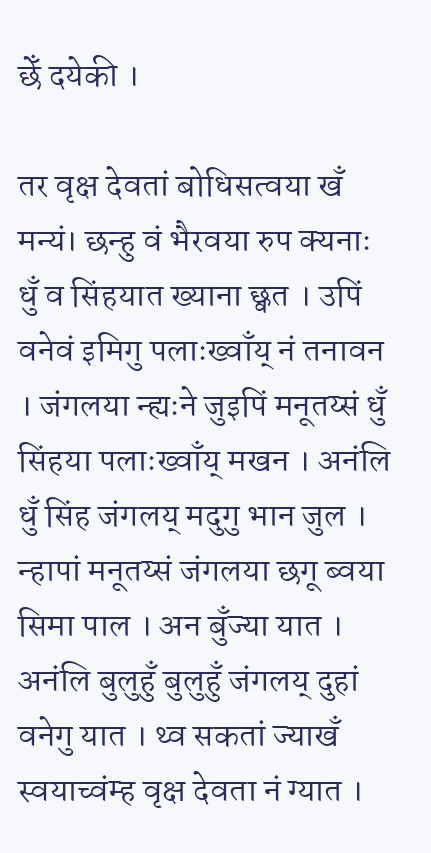छेँ दयेकी ।

तर वृक्ष देवतां बोधिसत्वया खँ मन्यं। छन्हु वं भैरवया रुप क्यनाः धुँ व सिंहयात ख्याना छ्वत । उपिं वनेवं इमिगु पलाःख्वाँय् नं तनावन । जंगलया न्ह्यःने जुइपिं मनूतय्सं धुँ सिंहया पलाःख्वाँय् मखन । अनंलि धुँ सिंह जंगलय् मदुगु भान जुल । न्हापां मनूतय्सं जंगलया छगू ब्वया सिमा पाल । अन बुँज्या यात । अनंलि बुलुहुँ बुलुहुँ जंगलय् दुहां वनेगु यात । थ्व सकतां ज्याखँ स्वयाच्वंम्ह वृक्ष देवता नं ग्यात ।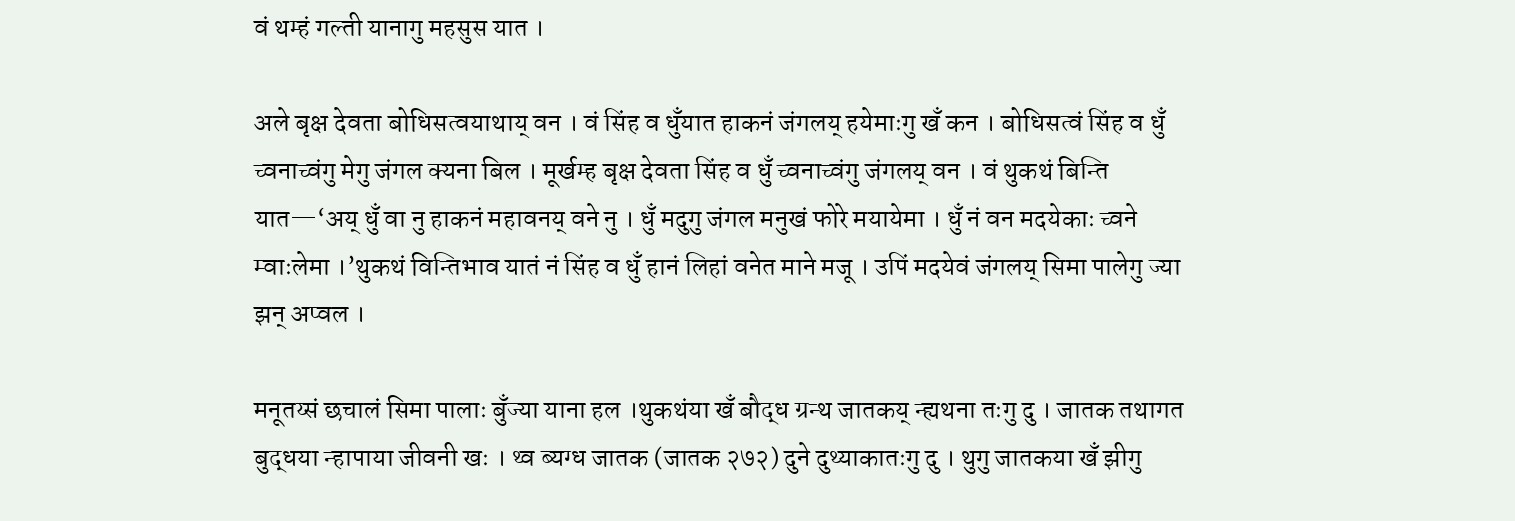वं थम्हं गल्ती यानागु महसुस यात ।

अले बृक्ष देवता बोधिसत्वयाथाय् वन । वं सिंह व धुँयात हाकनं जंगलय् हयेमाःगु खँ कन । बोधिसत्वं सिंह व धुँ च्वनाच्वंगु मेगु जंगल क्यना बिल । मूर्खम्ह बृक्ष देवता सिंह व धुँ च्वनाच्वंगु जंगलय् वन । वं थुकथं बिन्ति यात—‘अय् धुँ वा नु हाकनं महावनय् वने नु । धुँ मदुगु जंगल मनुखं फोरे मयायेमा । धुँ नं वन मदयेकाः च्वने म्वाःलेमा ।’थुकथं विन्तिभाव यातं नं सिंह व धुँ हानं लिहां वनेत माने मजू । उपिं मदयेवं जंगलय् सिमा पालेगु ज्या झन् अप्वल ।

मनूतय्सं छचालं सिमा पालाः बुँज्या याना हल ।थुकथंया खँ बौद्ध ग्रन्थ जातकय् न्ह्यथना तःगु दु । जातक तथागत बुद्धया न्हापाया जीवनी खः । थ्व ब्यग्ध जातक (जातक २७२) दुने दुथ्याकातःगु दु । थुगु जातकया खँ झीगु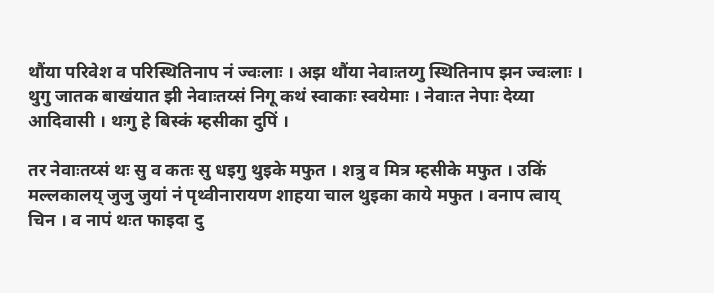थौंया परिवेश व परिस्थितिनाप नं ज्वःलाः । अझ थौंया नेवाःतय्गु स्थितिनाप झन ज्वःलाः । थुगु जातक बाखंयात झी नेवाःतय्सं निगू कथं स्वाकाः स्वयेमाः । नेवाःत नेपाः देय्या आदिवासी । थःगु हे बिस्कं म्हसीका दुपिं ।

तर नेवाःतय्सं थः सु व कतः सु धइगु थुइके मफुत । शत्रु व मित्र म्हसीके मफुत । उकिं मल्लकालय् जुजु जुयां नं पृथ्वीनारायण शाहया चाल थुइका काये मफुत । वनाप त्वाय् चिन । व नापं थःत फाइदा दु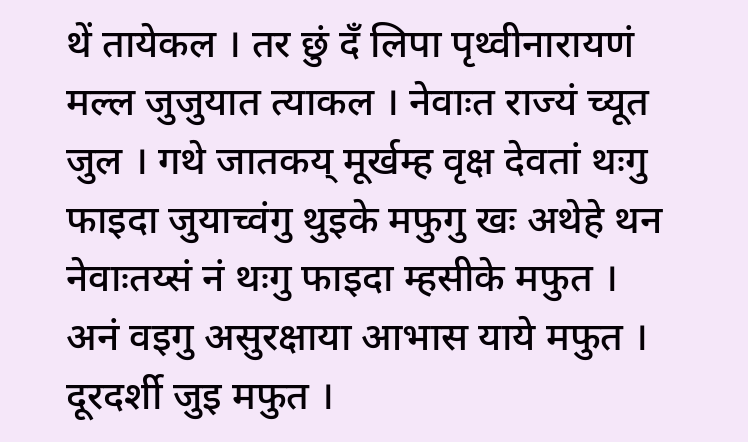थें तायेकल । तर छुं दँ लिपा पृथ्वीनारायणं मल्ल जुजुयात त्याकल । नेवाःत राज्यं च्यूत जुल । गथे जातकय् मूर्खम्ह वृक्ष देवतां थःगु फाइदा जुयाच्वंगु थुइके मफुगु खः अथेहे थन नेवाःतय्सं नं थःगु फाइदा म्हसीके मफुत । अनं वइगु असुरक्षाया आभास याये मफुत । दूरदर्शी जुइ मफुत ।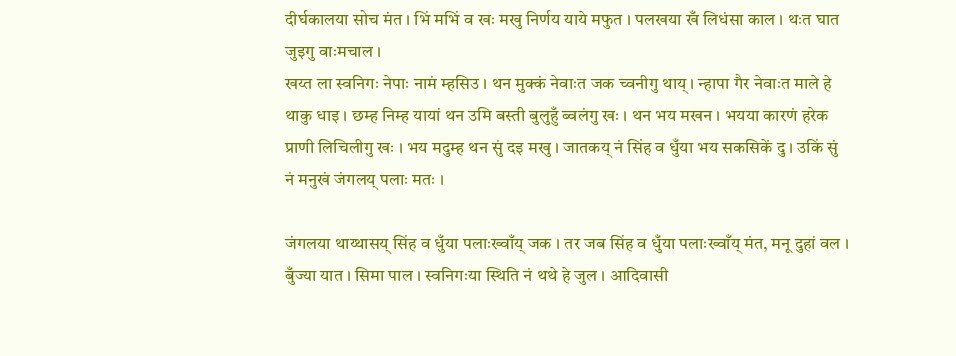दीर्घकालया सोच मंत । भिं मभिं व खः मखु निर्णय याये मफुत । पलखया खँ लिधंसा काल । थःत घात जुइगु वाःमचाल ।
खय्त ला स्वनिगः नेपाः नामं म्हसिउ । थन मुक्कं नेवाःत जक च्वनीगु थाय् । न्हापा गैर नेवाःत माले हे थाकु धाइ । छम्ह निम्ह यायां थन उमि बस्ती बुलुहुँ ब्वलंगु खः । थन भय मखन । भयया कारणं हरेक प्राणी लिचिलीगु खः । भय मदुम्ह थन सुं दइ मखु । जातकय् नं सिंह व धुँया भय सकसिकें दु । उकिं सुं नं मनुखं जंगलय् पलाः मतः ।

जंगलया थाय्थासय् सिंह व धुँया पलाःख्वाँय् जक । तर जब सिंह व धुँया पलाःख्वाँय् मंत, मनू दुहां वल । बुँज्या यात । सिमा पाल । स्वनिगःया स्थिति नं थथे हे जुल । आदिवासी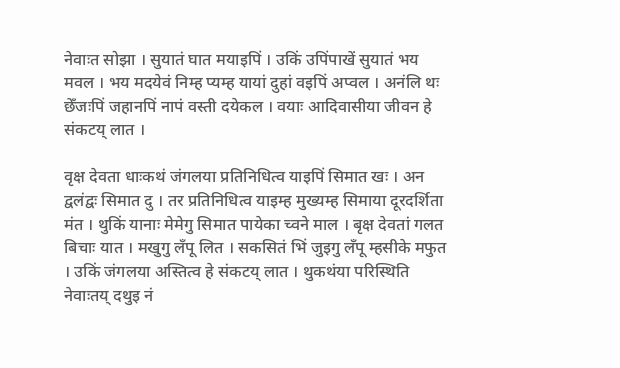नेवाःत सोझा । सुयातं घात मयाइपिं । उकिं उपिंपाखें सुयातं भय मवल । भय मदयेवं निम्ह प्यम्ह यायां दुहां वइपिं अप्वल । अनंलि थः छेँजःपिं जहानपिं नापं वस्ती दयेकल । वयाः आदिवासीया जीवन हे संकटय् लात ।

वृक्ष देवता धाःकथं जंगलया प्रतिनिधित्व याइपिं सिमात खः । अन द्वलंद्वः सिमात दु । तर प्रतिनिधित्व याइम्ह मुख्यम्ह सिमाया दूरदर्शिता मंत । थुकिं यानाः मेमेगु सिमात पायेका च्वने माल । बृक्ष देवतां गलत बिचाः यात । मखुगु लँपू लित । सकसितं भिं जुइगु लँपू म्हसीके मफुत । उकिं जंगलया अस्तित्व हे संकटय् लात । थुकथंया परिस्थिति नेवाःतय् दथुइ नं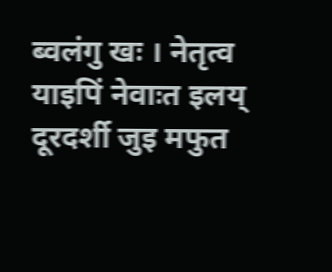ब्वलंगु खः । नेतृत्व याइपिं नेवाःत इलय् दूरदर्शी जुइ मफुत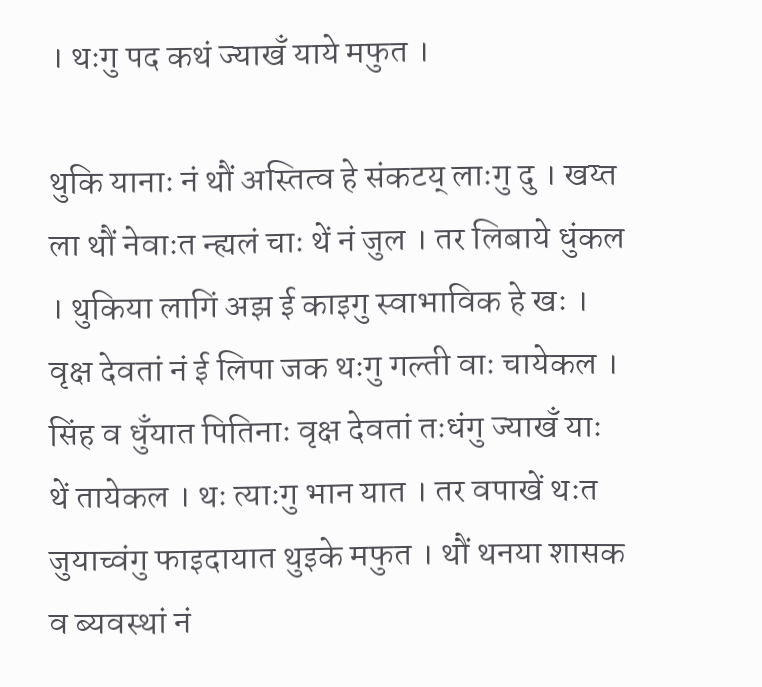। थःगु पद कथं ज्याखँ याये मफुत ।

थुकि यानाः नं थौं अस्तित्व हे संकटय् लाःगु दु । खय्त ला थौं नेवाःत न्ह्यलं चाः थें नं जुल । तर लिबाये धुंकल । थुकिया लागिं अझ ई काइगु स्वाभाविक हे खः । वृक्ष देवतां नं ई लिपा जक थःगु गल्ती वाः चायेकल । सिंह व धुँयात पितिनाः वृक्ष देवतां तःधंगु ज्याखँ याः थें तायेकल । थः त्याःगु भान यात । तर वपाखें थःत जुयाच्वंगु फाइदायात थुइके मफुत । थौं थनया शासक व ब्यवस्थां नं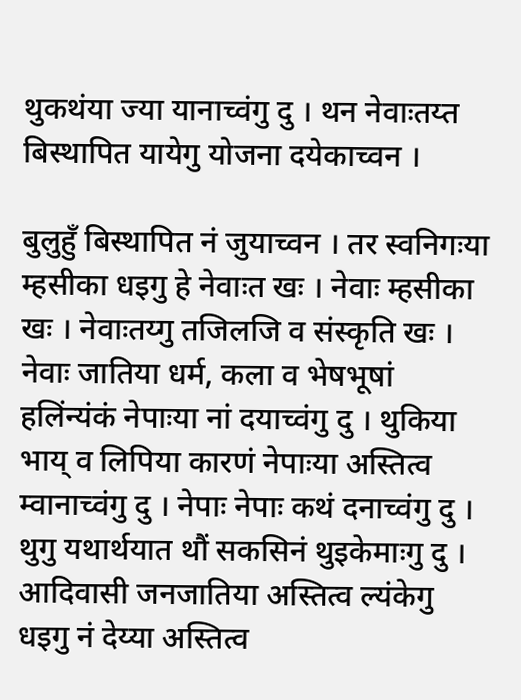थुकथंया ज्या यानाच्वंगु दु । थन नेवाःतय्त बिस्थापित यायेगु योजना दयेकाच्वन ।

बुलुहुँ बिस्थापित नं जुयाच्वन । तर स्वनिगःया म्हसीका धइगु हे नेवाःत खः । नेवाः म्हसीका खः । नेवाःतय्गु तजिलजि व संस्कृति खः । नेवाः जातिया धर्म, कला व भेषभूषां हलिंन्यंकं नेपाःया नां दयाच्वंगु दु । थुकिया भाय् व लिपिया कारणं नेपाःया अस्तित्व म्वानाच्वंगु दु । नेपाः नेपाः कथं दनाच्वंगु दु । थुगु यथार्थयात थौं सकसिनं थुइकेमाःगु दु । आदिवासी जनजातिया अस्तित्व ल्यंकेगु धइगु नं देय्या अस्तित्व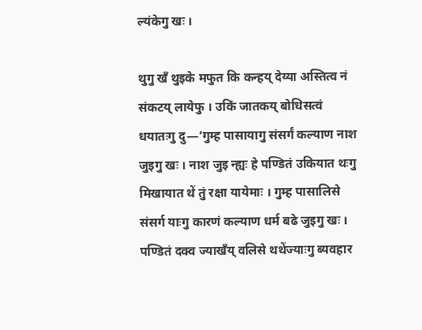ल्यंकेगु खः ।

थुगु खँ थुइके मफुत कि कन्हय् देय्या अस्तित्व नं संकटय् लायेफु । उकिं जातकय् बोधिसत्वं धयातःगु दु—‘गुम्ह पासायागु संसर्गं कल्याण नाश जुइगु खः । नाश जुइ न्ह्यः हे पण्डितं उकियात थःगु मिखायात थें तुं रक्षा यायेमाः । गुम्ह पासालिसे संसर्ग याःगु कारणं कल्याण धर्म बढे जुइगु खः । पण्डितं दक्व ज्याखँय् वलिसे थथेंज्याःगु ब्यवहार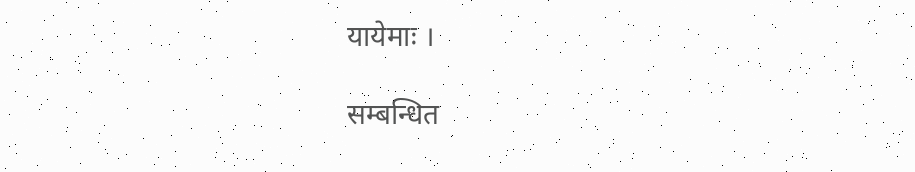यायेमाः ।

सम्बन्धित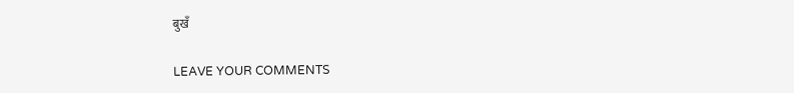बुखँ

LEAVE YOUR COMMENTS